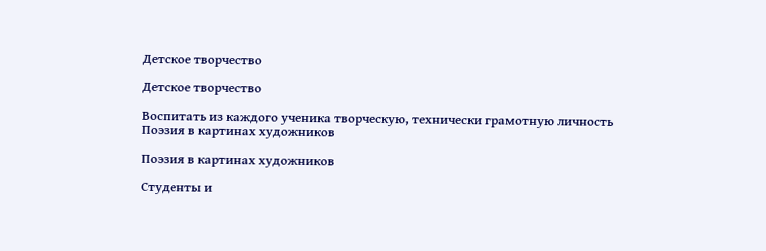Детское творчество

Детское творчество

Воспитать из каждого ученика творческую, технически грамотную личность
Поэзия в картинах художников

Поэзия в картинах художников

Студенты и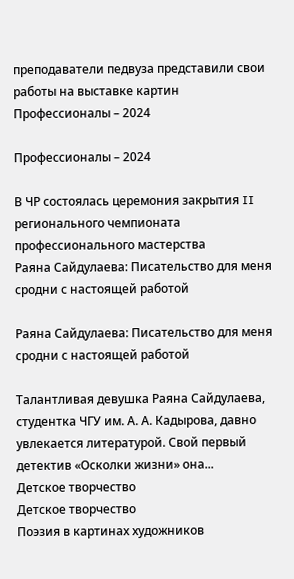преподаватели педвуза представили свои работы на выставке картин
Профессионалы – 2024

Профессионалы – 2024

В ЧР состоялась церемония закрытия II регионального чемпионата профессионального мастерства
Раяна Сайдулаева: Писательство для меня сродни с настоящей работой

Раяна Сайдулаева: Писательство для меня сродни с настоящей работой

Талантливая девушка Раяна Сайдулаева, студентка ЧГУ им. А. А. Кадырова, давно увлекается литературой. Свой первый детектив «Осколки жизни» она...
Детское творчество
Детское творчество
Поэзия в картинах художников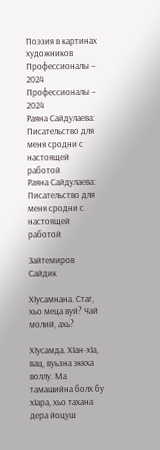Поэзия в картинах художников
Профессионалы – 2024
Профессионалы – 2024
Раяна Сайдулаева: Писательство для меня сродни с настоящей работой
Раяна Сайдулаева: Писательство для меня сродни с настоящей работой

Зайтемиров Сайдик

ХIусамнана. Стаг, хьо меца вуй? Чай молий, ахь?

ХIусамда. ХIан-хIа, вац, вуьзна эккха воллу. Ма тамашийна болх бу хIара, хьо тахана дера йоцуш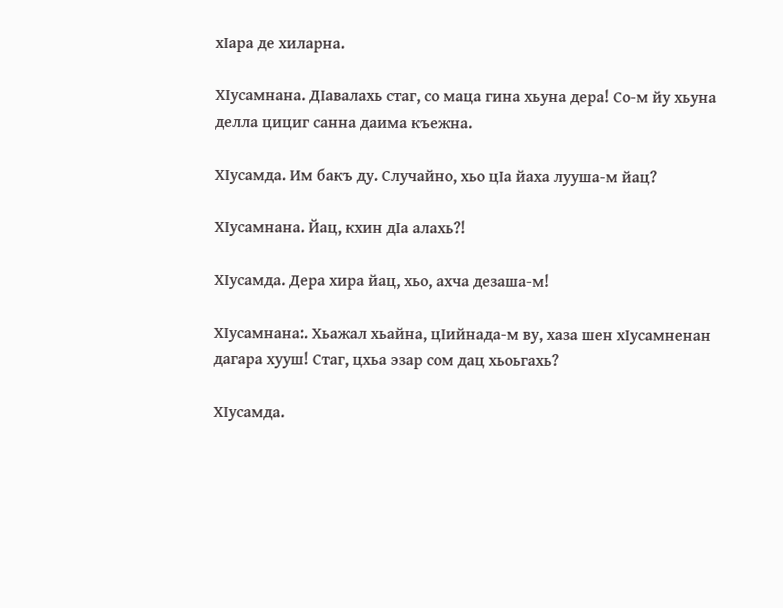хIара де хиларна.

ХIусамнана. ДIавалахь стаг, со маца гина хьуна дера! Со-м йу хьуна делла цициг санна даима къежна.

ХIусамда. Им бакъ ду. Случайно, хьо цIа йаха лууша-м йац?

ХIусамнана. Йац, кхин дIа алахь?!

ХIусамда. Дера хира йац, хьо, ахча дезаша-м!

ХIусамнана:. Хьажал хьайна, цIийнада-м ву, хаза шен хIусамненан дагара хууш! Стаг, цхьа эзар сом дац хьоьгахь?

ХIусамда.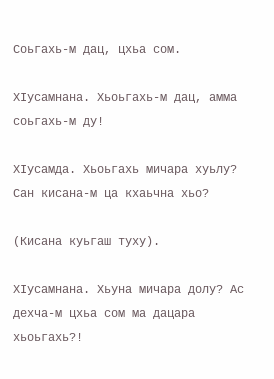Соьгахь-м дац, цхьа сом.

ХIусамнана. Хьоьгахь-м дац, амма соьгахь-м ду!

ХIусамда. Хьоьгахь мичара хуьлу? Сан кисана-м ца кхаьчна хьо?

(Кисана куьгаш туху).

ХIусамнана. Хьуна мичара долу? Ас дехча-м цхьа сом ма дацара хьоьгахь?!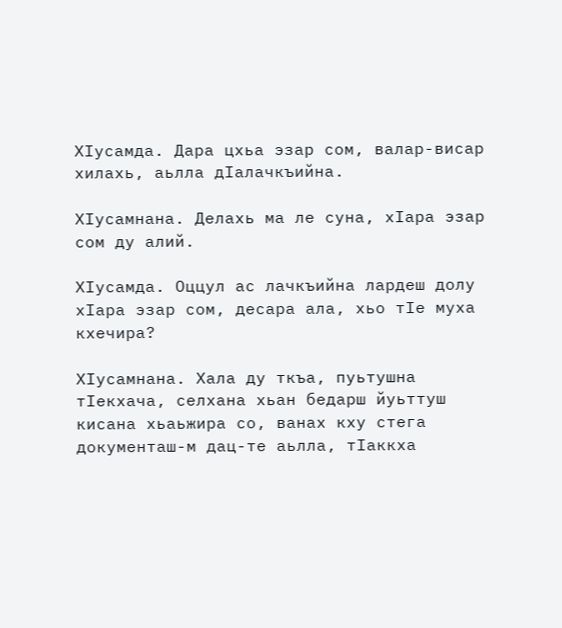ХIусамда. Дара цхьа эзар сом, валар-висар хилахь, аьлла дIалачкъийна.

ХIусамнана. Делахь ма ле суна, хIара эзар сом ду алий.

ХIусамда. Оццул ас лачкъийна лардеш долу хIара эзар сом, десара ала, хьо тIе муха кхечира?

ХIусамнана. Хала ду ткъа, пуьтушна тIекхача, селхана хьан бедарш йуьттуш кисана хьаьжира со, ванах кху стега документаш-м дац-те аьлла, тIаккха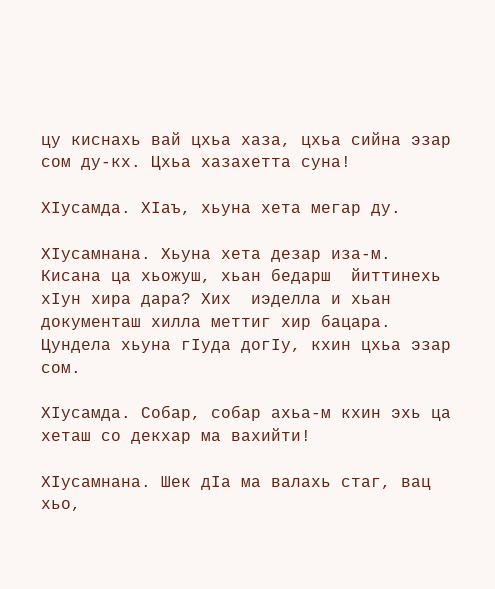цу киснахь вай цхьа хаза, цхьа сийна эзар сом ду-кх. Цхьа хазахетта суна!

ХIусамда. ХIаъ, хьуна хета мегар ду.

ХIусамнана. Хьуна хета дезар иза-м. Кисана ца хьожуш, хьан бедарш  йиттинехь хIун хира дара? Хих  иэделла и хьан документаш хилла меттиг хир бацара. Цундела хьуна гIуда догIу, кхин цхьа эзар сом.

ХIусамда. Собар, собар ахьа-м кхин эхь ца хеташ со декхар ма вахийти!

ХIусамнана. Шек дIа ма валахь стаг, вац хьо,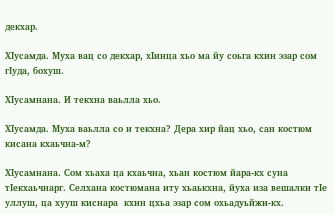декхар.

ХIусамда. Муха вац со декхар, хIинца хьо ма йу соьга кхин эзар сом гIуда, бохуш.

ХIусамнана. И текхна ваьлла хьо.

ХIусамда. Муха ваьлла со и текхна? Дера хир йац хьо, сан костюм кисана кхаьчна-м?

ХIусамнана. Сом хьаха ца кхаьчна, хьан костюм йара-кх суна тIекхаьчнарг. Селхана костюмана иту хьаькхна, йуха иза вешалки тIе уллуш, ца хууш киснара  кхин цхьа эзар сом охьадуьйжи-кх.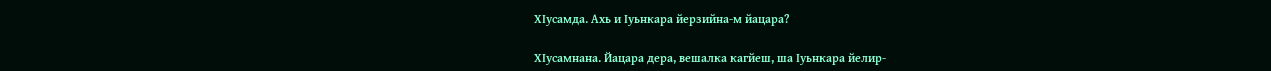ХIусамда. Ахь и Iуьнкара йерзийна-м йацара?

ХIусамнана. Йацара дера, вешалка кагйеш, ша Iуьнкара йелир-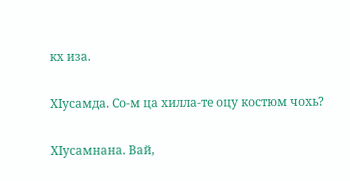кх иза.

ХIусамда. Со-м ца хилла-те оцу костюм чохь?

ХIусамнана. Вай,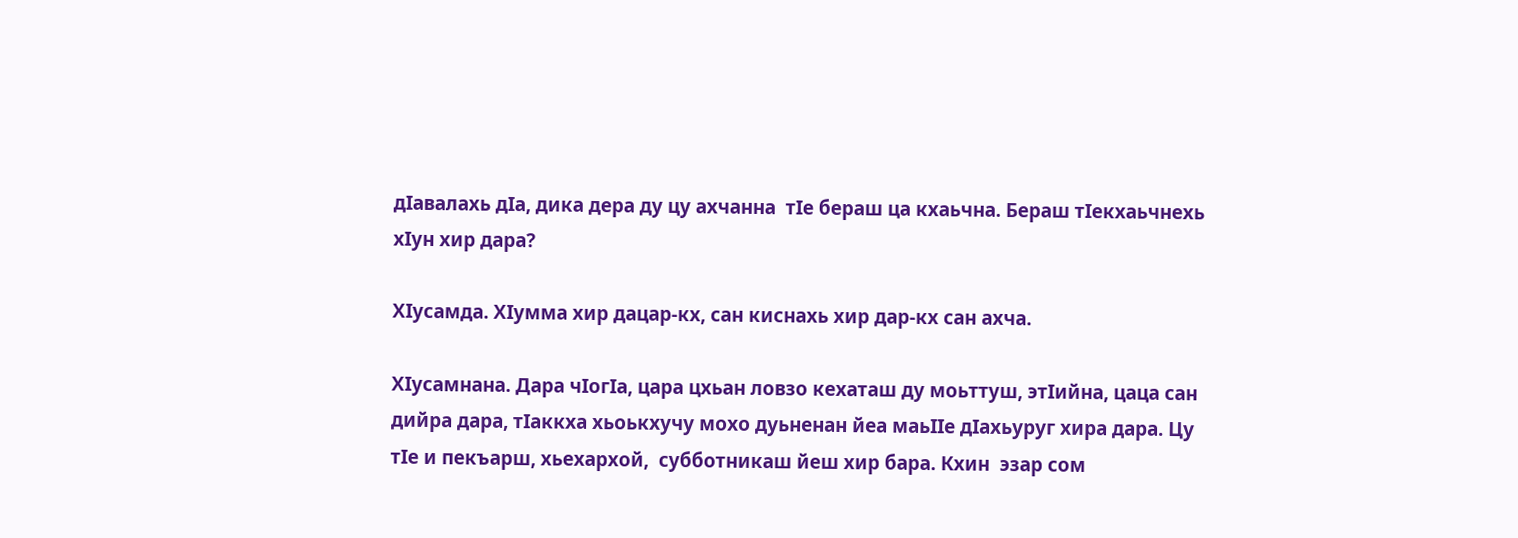дIавалахь дIа, дика дера ду цу ахчанна  тIе бераш ца кхаьчна. Бераш тIекхаьчнехь хIун хир дара?

ХIусамда. ХIумма хир дацар-кх, сан киснахь хир дар-кх сан ахча.

ХIусамнана. Дара чIогIа, цара цхьан ловзо кехаташ ду моьттуш, этIийна, цаца сан дийра дара, тIаккха хьоькхучу мохо дуьненан йеа маьIIе дIахьуруг хира дара. Цу тIе и пекъарш, хьехархой,  субботникаш йеш хир бара. Кхин  эзар сом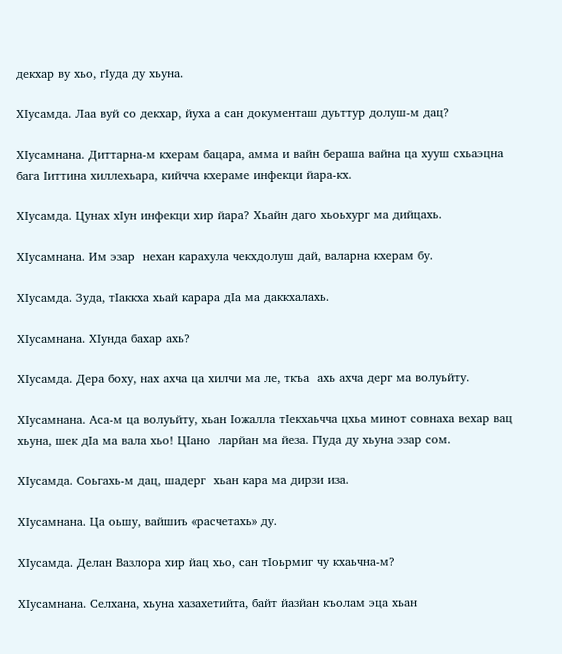декхар ву хьо, гIуда ду хьуна.

ХIусамда. Лаа вуй со декхар, йуха а сан документаш дуьттур долуш-м дац?

ХIусамнана. Диттарна-м кхерам бацара, амма и вайн бераша вайна ца хууш схьаэцна  бага Iиттина хиллехьара, кийчча кхераме инфекци йара-кх.

ХIусамда. Цунах хIун инфекци хир йара? Хьайн даго хьоьхург ма дийцахь.

ХIусамнана. Им эзар  нехан карахула чекхдолуш дай, валарна кхерам бу.

ХIусамда. Зуда, тIаккха хьай карара дIа ма даккхалахь.

ХIусамнана. ХIунда бахар ахь?

ХIусамда. Дера боху, нах ахча ца хилчи ма ле, ткъа  ахь ахча дерг ма волуьйту.

ХIусамнана. Аса-м ца волуьйту, хьан Iожалла тIекхаьчча цхьа минот совнаха вехар вац хьуна, шек дIа ма вала хьо! ЦIано  ларйан ма йеза. ГIуда ду хьуна эзар сом.

ХIусамда. Соьгахь-м дац, шадерг  хьан кара ма дирзи иза.

ХIусамнана. Ца оьшу, вайшиъ «расчетахь» ду.

ХIусамда. Делан Вазлора хир йац хьо, сан тIоьрмиг чу кхаьчна-м?

ХIусамнана. Селхана, хьуна хазахетийта, байт йазйан къолам эца хьан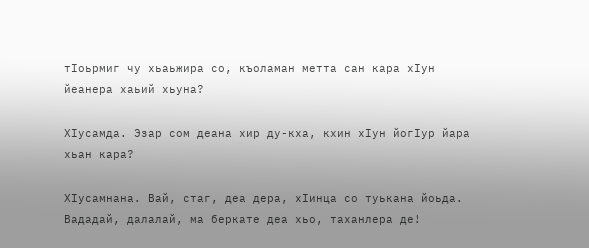тIоьрмиг чу хьаьжира со, къоламан метта сан кара хIун йеанера хаьий хьуна?

ХIусамда. Эзар сом деана хир ду-кха, кхин хIун йогIур йара хьан кара?

ХIусамнана. Вай, стаг, деа дера, хIинца со туькана йоьда. Вададай, далалай, ма беркате деа хьо, таханлера де!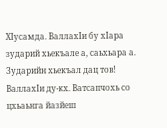ХIусамда. ВаллахIи бу хIара зударий хьекъале а, саьхьара а. Зударийн хьекъал дац тов! ВаллахIи ду-кх. Ватсапчохь со цхьаьнга йазйеш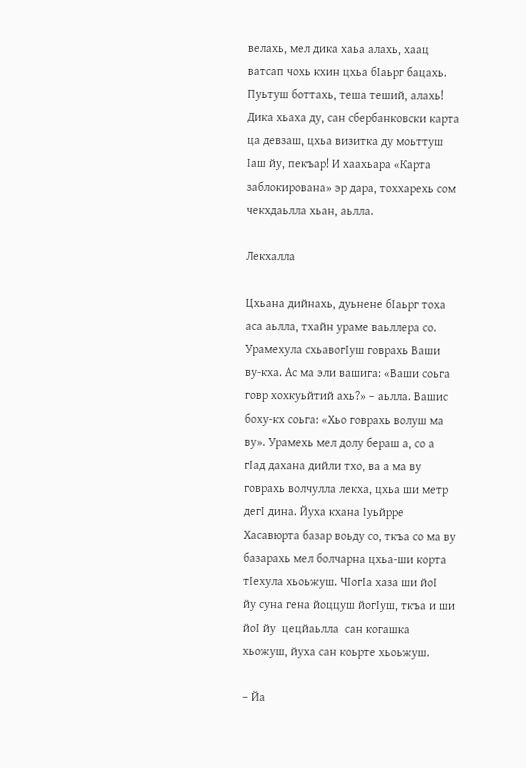велахь, мел дика хаьа алахь, хаац ватсап чохь кхин цхьа бIаьрг бацахь. Пуьтуш боттахь, теша теший, алахь! Дика хьаха ду, сан сбербанковски карта ца девзаш, цхьа визитка ду моьттуш Iаш йу, пекъар! И хаахьара «Карта заблокирована» эр дара, тоххарехь сом чекхдаьлла хьан, аьлла.

Лекхалла

Цхьана дийнахь, дуьнене бIаьрг тоха аса аьлла, тхайн ураме ваьллера со. Урамехула схьавогIуш говрахь Ваши ву-кха. Ас ма эли вашига: «Ваши соьга говр хохкуьйтий ахь?» – аьлла. Вашис боху-кх соьга: «Хьо говрахь волуш ма ву». Урамехь мел долу бераш а, со а гIад дахана дийли тхо, ва а ма ву говрахь волчулла лекха, цхьа ши метр дегI дина. Йуха кхана Iуьйрре Хасавюрта базар воьду со, ткъа со ма ву базарахь мел болчарна цхьа-ши корта тIехула хьоьжуш. ЧIогIа хаза ши йоI  йу суна гена йоццуш йогIуш, ткъа и ши йоI йу  цецйаьлла  сан когашка хьожуш, йуха сан коьрте хьоьжуш.

– Йа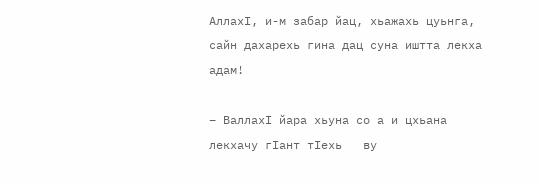АллахI, и-м забар йац, хьажахь цуьнга, сайн дахарехь гина дац суна иштта лекха адам!

– ВаллахI йара хьуна со а и цхьана  лекхачу гIант тIехь   ву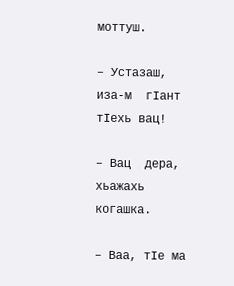моттуш.

– Устазаш,  иза-м  гIант тIехь вац!

– Вац  дера, хьажахь когашка.

– Ваа, тIе ма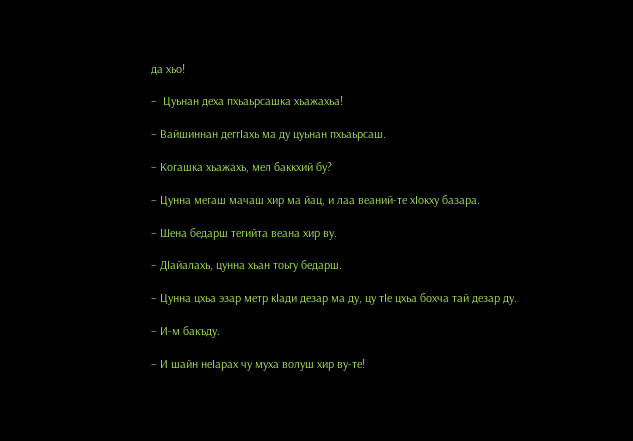да хьо!

–  Цуьнан деха пхьаьрсашка хьажахьа!

– Вайшиннан деггIахь ма ду цуьнан пхьаьрсаш.

– Когашка хьажахь, мел баккхий бу?

– Цунна мегаш мачаш хир ма йац, и лаа веаний-те хIокху базара.

– Шена бедарш тегийта веана хир ву.

– ДIайалахь, цунна хьан тоьгу бедарш.

– Цунна цхьа эзар метр кIади дезар ма ду, цу тIе цхьа бохча тай дезар ду.

– И-м бакъду.

– И шайн неIарах чу муха волуш хир ву-те!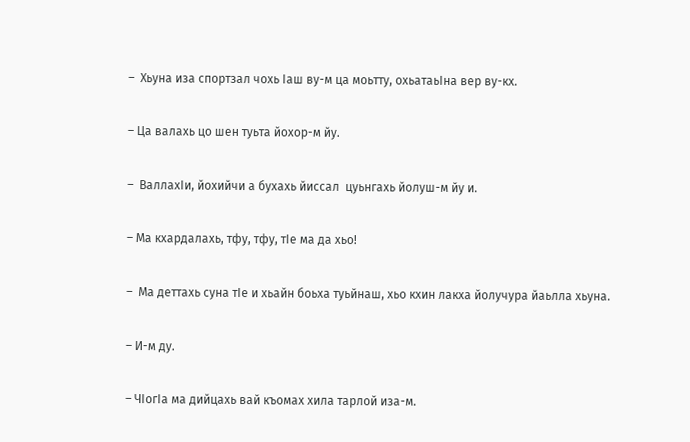–  Хьуна иза спортзал чохь Iаш ву-м ца моьтту, охьатаьIна вер ву-кх.

– Ца валахь цо шен туьта йохор-м йу.

–  ВаллахIи, йохийчи а бухахь йиссал  цуьнгахь йолуш-м йу и.

– Ма кхардалахь, тфу, тфу, тIе ма да хьо!

–  Ма деттахь суна тIе и хьайн боьха туьйнаш, хьо кхин лакха йолучура йаьлла хьуна.

– И-м ду.

– ЧIогIа ма дийцахь вай къомах хила тарлой иза-м.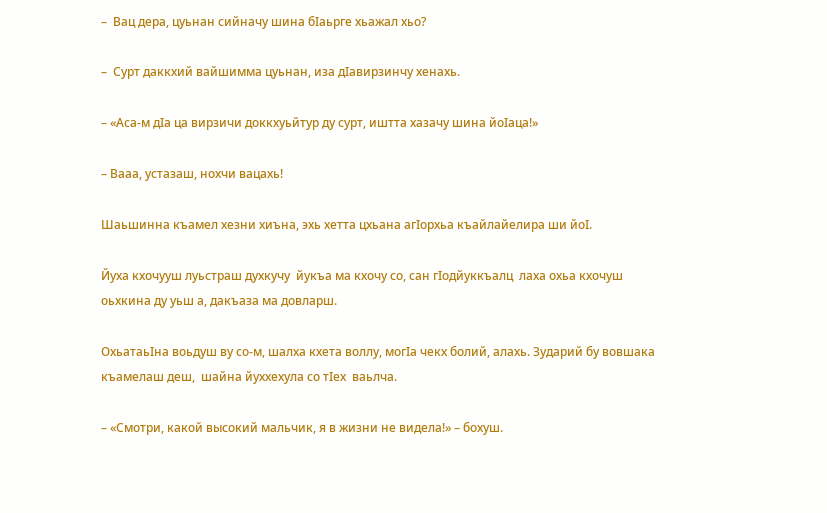–  Вац дера, цуьнан сийначу шина бIаьрге хьажал хьо?

–  Сурт даккхий вайшимма цуьнан, иза дIавирзинчу хенахь.

– «Аса-м дIа ца вирзичи доккхуьйтур ду сурт, иштта хазачу шина йоIаца!»

– Вааа, устазаш, нохчи вацахь!

Шаьшинна къамел хезни хиъна, эхь хетта цхьана агIорхьа къайлайелира ши йоI.

Йуха кхочууш луьстраш духкучу  йукъа ма кхочу со, сан гIодйуккъалц  лаха охьа кхочуш оьхкина ду уьш а, дакъаза ма довларш.

ОхьатаьIна воьдуш ву со-м, шалха кхета воллу, могIа чекх болий, алахь. Зударий бу вовшака  къамелаш деш,  шайна йуххехула со тIех  ваьлча.

– «Смотри, какой высокий мальчик, я в жизни не видела!» – бохуш.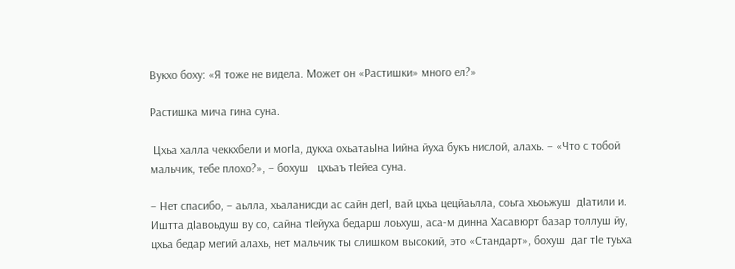Вукхо боху: «Я тоже не видела. Может он «Растишки» много ел?»

Растишка мича гина суна.

 Цхьа халла чеккхбели и могIа, дукха охьатаьIна Iийна йуха букъ нислой, алахь. – «Что с тобой мальчик, тебе плохо?», – бохуш   цхьаъ тIейеа суна.

– Нет спасибо, – аьлла, хьаланисди ас сайн дегI, вай цхьа цецйаьлла, соьга хьоьжуш  дIатили и. Иштта дIавоьдуш ву со, сайна тIейуха бедарш лоьхуш, аса-м динна Хасавюрт базар толлуш йу, цхьа бедар мегий алахь, нет мальчик ты слишком высокий, это «Стандарт», бохуш  даг тIе туьха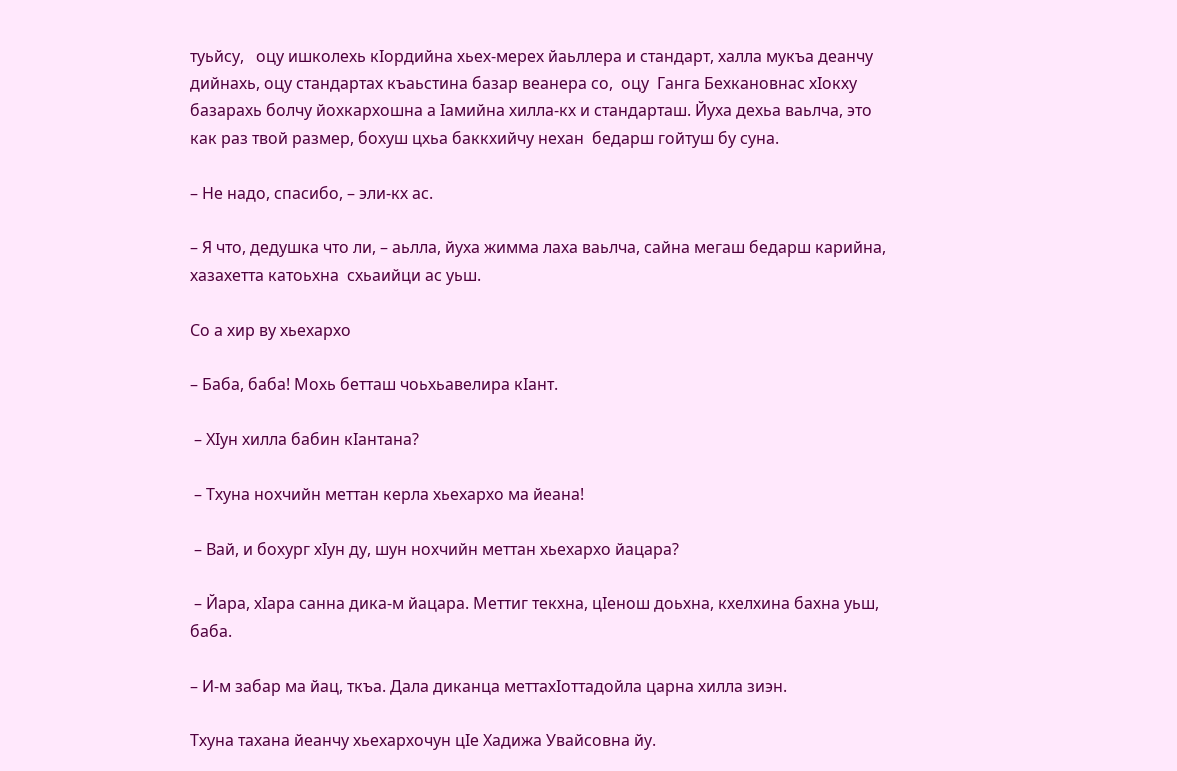туьйсу,   оцу ишколехь кIордийна хьех-мерех йаьллера и стандарт, халла мукъа деанчу дийнахь, оцу стандартах къаьстина базар веанера со,  оцу  Ганга Бехкановнас хIокху базарахь болчу йохкархошна а Iамийна хилла-кх и стандарташ. Йуха дехьа ваьлча, это как раз твой размер, бохуш цхьа баккхийчу нехан  бедарш гойтуш бу суна.

– Не надо, спасибо, – эли-кх ас.

– Я что, дедушка что ли, – аьлла, йуха жимма лаха ваьлча, сайна мегаш бедарш карийна, хазахетта катоьхна  схьаийци ас уьш.

Со а хир ву хьехархо

– Баба, баба! Мохь бетташ чоьхьавелира кIант.

 – ХIун хилла бабин кIантана?

 – Тхуна нохчийн меттан керла хьехархо ма йеана!

 – Вай, и бохург хIун ду, шун нохчийн меттан хьехархо йацара?

 – Йара, хIара санна дика-м йацара. Меттиг текхна, цIенош доьхна, кхелхина бахна уьш, баба.

– И-м забар ма йац, ткъа. Дала диканца меттахIоттадойла царна хилла зиэн.

Тхуна тахана йеанчу хьехархочун цIе Хадижа Увайсовна йу.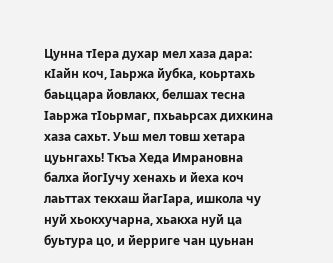Цунна тIера духар мел хаза дара: кIайн коч, Iаьржа йубка, коьртахь баьццара йовлакх, белшах тесна Iаьржа тIоьрмаг, пхьаьрсах дихкина хаза сахьт. Уьш мел товш хетара цуьнгахь! Ткъа Хеда Имрановна балха йогIучу хенахь и йеха коч лаьттах текхаш йагIара, ишкола чу нуй хьокхучарна, хьакха нуй ца буьтура цо, и йерриге чан цуьнан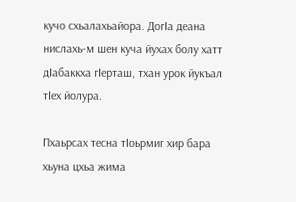кучо схьалахьайора. ДогIа деана нислахь-м шен куча йухах болу хатт дIабаккха гIерташ, тхан урок йукъал тIех йолура.

Пхаьрсах тесна тIоьрмиг хир бара хьуна цхьа жима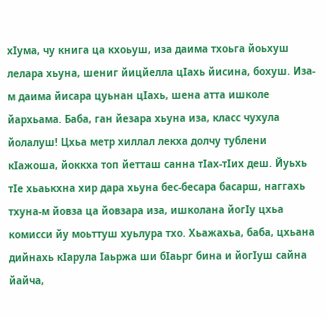хIума, чу книга ца кхоьуш, иза даима тхоьга йоьхуш лелара хьуна, шениг йицйелла цIахь йисина, бохуш. Иза-м даима йисара цуьнан цIахь, шена атта ишколе йархьама. Баба, ган йезара хьуна иза, класс чухула йолалуш! Цхьа метр хиллал лекха долчу тублени кIажоша, йоккха топ йетташ санна тIах-тIих деш. Йуьхь тIе хьаькхна хир дара хьуна бес-бесара басарш, наггахь тхуна-м йовза ца йовзара иза, ишколана йогIу цхьа комисси йу моьттуш хуьлура тхо. Хьажахьа, баба, цхьана дийнахь кIарула Iаьржа ши бIаьрг бина и йогIуш сайна йайча,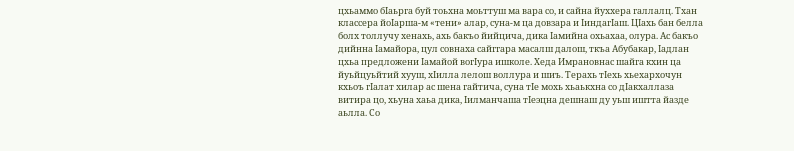цхьаммо бIаьрга буй тоьхна моьттуш ма вара со, и сайна йуххера галлалц. Тхан классера йоIарша-м «тени» алар, суна-м ца довзара и IиндагIаш. ЦIахь бан белла болх толлучу хенахь, ахь бакъо йийцича, дика Iамийна охьахаа, олура. Ас бакъо дийнна Iамайора, цул совнаха сайггара масалш далош, ткъа Абубакар, Iадлан цхьа предложени Iамайой вогIура ишколе. Хеда Имрановнас шайга кхин ца йуьйцуьйтий хууш, хIилла лелош воллура и шиъ. Терахь тIехь хьехархочун кхьоъ гIалат хилар ас шена гайтича, суна тIе мохь хьаькхна со дIакхаллаза витира цо, хьуна хаьа дика, Iилманчаша тIеэцна дешнаш ду уьш иштта йазде аьлла. Со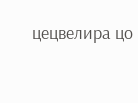цецвелира цо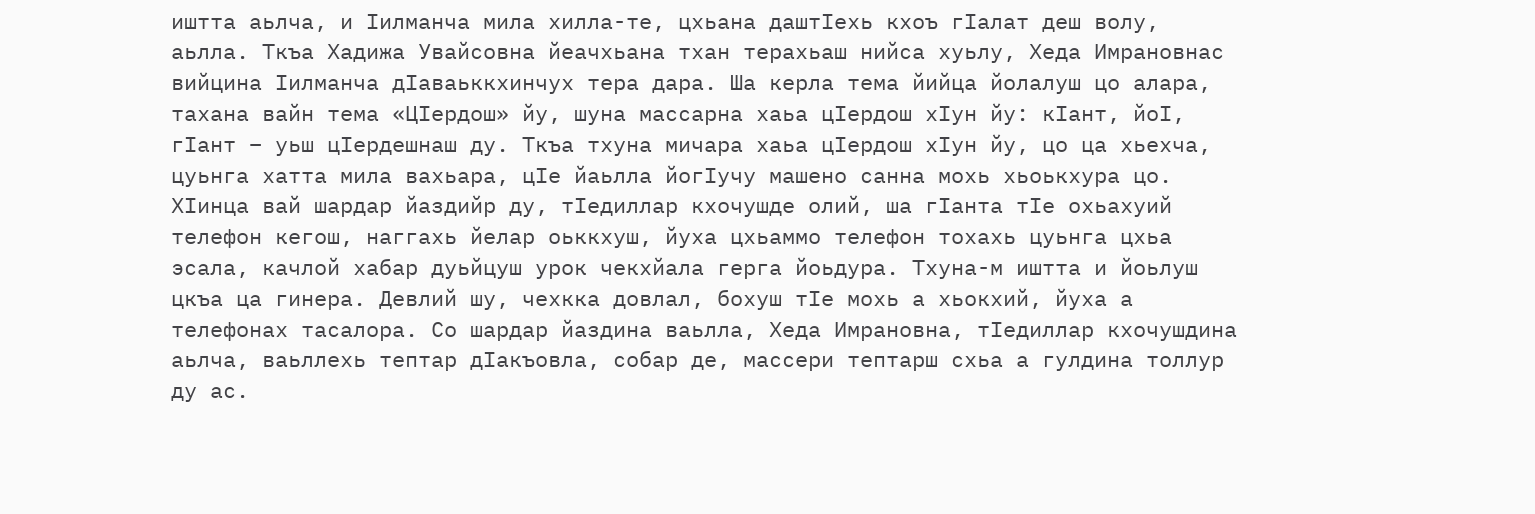иштта аьлча, и Iилманча мила хилла-те, цхьана даштIехь кхоъ гIалат деш волу, аьлла. Ткъа Хадижа Увайсовна йеачхьана тхан терахьаш нийса хуьлу, Хеда Имрановнас вийцина Iилманча дIаваьккхинчух тера дара. Ша керла тема йийца йолалуш цо алара, тахана вайн тема «ЦIердош» йу, шуна массарна хаьа цIердош хIун йу: кIант, йоI, гIант – уьш цIердешнаш ду. Ткъа тхуна мичара хаьа цIердош хIун йу, цо ца хьехча, цуьнга хатта мила вахьара, цIе йаьлла йогIучу машено санна мохь хьоькхура цо. ХIинца вай шардар йаздийр ду, тIедиллар кхочушде олий, ша гIанта тIе охьахуий телефон кегош, наггахь йелар оьккхуш, йуха цхьаммо телефон тохахь цуьнга цхьа эсала, качлой хабар дуьйцуш урок чекхйала герга йоьдура. Тхуна-м иштта и йоьлуш цкъа ца гинера. Девлий шу, чехкка довлал, бохуш тIе мохь а хьокхий, йуха а телефонах тасалора. Со шардар йаздина ваьлла, Хеда Имрановна, тIедиллар кхочушдина аьлча, ваьллехь тептар дIакъовла, собар де, массери тептарш схьа а гулдина толлур ду ас.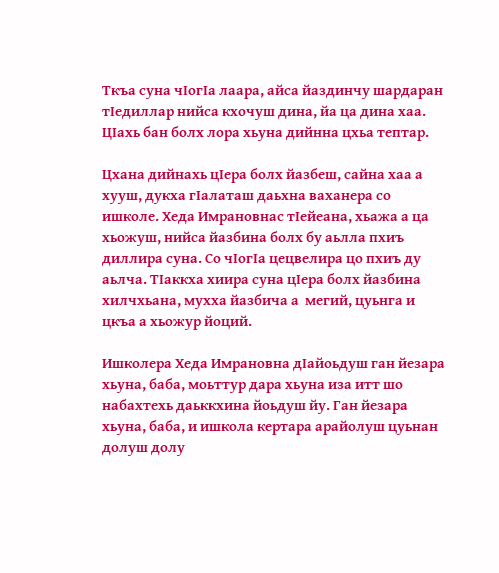Ткъа суна чIогIа лаара, айса йаздинчу шардаран тIедиллар нийса кхочуш дина, йа ца дина хаа. ЦIахь бан болх лора хьуна дийнна цхьа тептар.

Цхана дийнахь цIера болх йазбеш, сайна хаа а хууш, дукха гIалаташ даьхна ваханера со ишколе. Хеда Имрановнас тIейеана, хьажа а ца хьожуш, нийса йазбина болх бу аьлла пхиъ диллира суна. Со чIогIа цецвелира цо пхиъ ду аьлча. ТIаккха хиира суна цIера болх йазбина хилчхьана, мухха йазбича а  мегий, цуьнга и цкъа а хьожур йоций.

Ишколера Хеда Имрановна дIайоьдуш ган йезара хьуна, баба, моьттур дара хьуна иза итт шо набахтехь даьккхина йоьдуш йу. Ган йезара хьуна, баба, и ишкола кертара арайолуш цуьнан долуш долу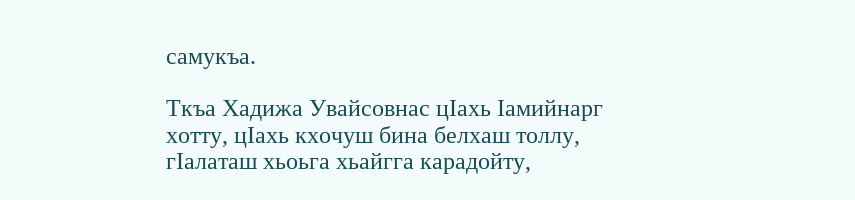самукъа.

Ткъа Хадижа Увайсовнас цIахь Iамийнарг хотту, цIахь кхочуш бина белхаш толлу, гIалаташ хьоьга хьайгга карадойту,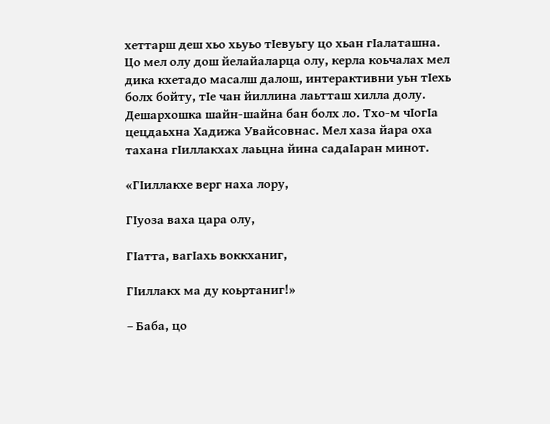хеттарш деш хьо хьуьо тIевуьгу цо хьан гIалаташна. Цо мел олу дош йелайаларца олу, керла коьчалах мел дика кхетадо масалш далош, интерактивни уьн тIехь болх бойту, тIе чан йиллина лаьтташ хилла долу. Дешархошка шайн-шайна бан болх ло. Тхо-м чIогIа цецдаьхна Хадижа Увайсовнас. Мел хаза йара оха тахана гIиллакхах лаьцна йина садаIаран минот.

«ГIиллакхе верг наха лору,

ГIуоза ваха цара олу,

ГIатта, вагIахь воккханиг,

ГIиллакх ма ду коьртаниг!»

– Баба, цо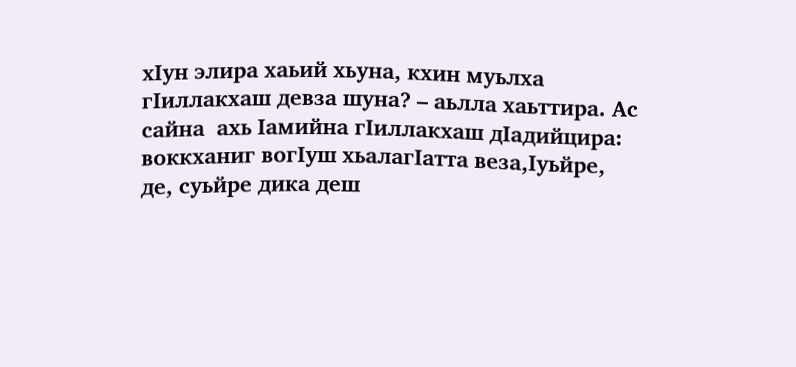хIун элира хаьий хьуна, кхин муьлха гIиллакхаш девза шуна? – аьлла хаьттира. Ас сайна  ахь Iамийна гIиллакхаш дIадийцира: воккханиг вогIуш хьалагIатта веза,Iуьйре, де, суьйре дика деш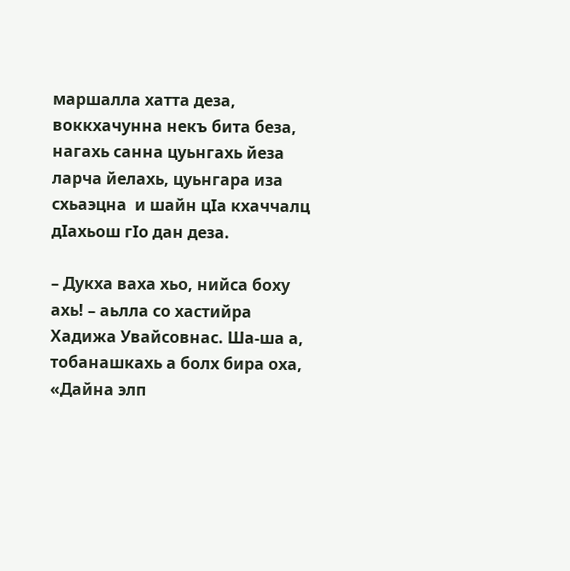маршалла хатта деза, воккхачунна некъ бита беза, нагахь санна цуьнгахь йеза ларча йелахь, цуьнгара иза схьаэцна  и шайн цIа кхаччалц  дIахьош гIо дан деза.

– Дукха ваха хьо, нийса боху ахь! – аьлла со хастийра Хадижа Увайсовнас. Ша-ша а, тобанашкахь а болх бира оха, «Дайна элп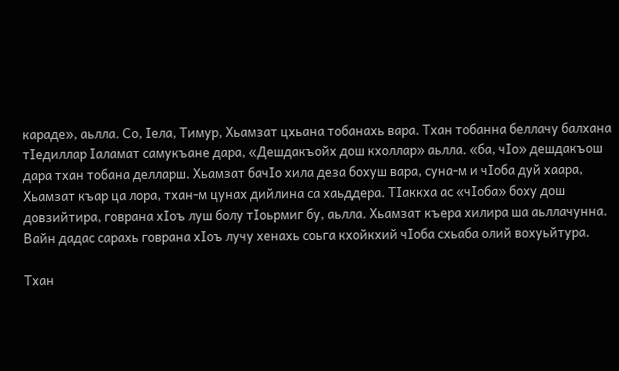караде», аьлла. Со, Iела, Тимур, Хьамзат цхьана тобанахь вара. Тхан тобанна беллачу балхана тIедиллар Iаламат самукъане дара, «Дешдакъойх дош кхоллар» аьлла. «ба, чIо» дешдакъош дара тхан тобана делларш. Хьамзат бачIо хила деза бохуш вара, суна-м и чIоба дуй хаара, Хьамзат къар ца лора, тхан-м цунах дийлина са хаьддера. ТIаккха ас «чIоба» боху дош довзийтира, говрана хIоъ луш болу тIоьрмиг бу, аьлла. Хьамзат къера хилира ша аьллачунна. Вайн дадас сарахь говрана хIоъ лучу хенахь соьга кхойкхий чIоба схьаба олий вохуьйтура.

Тхан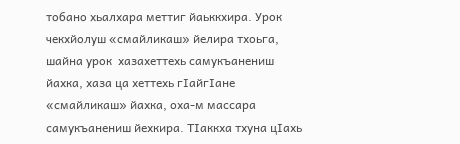тобано хьалхара меттиг йаьккхира. Урок чекхйолуш «смайликаш» йелира тхоьга, шайна урок  хазахеттехь самукъанениш йахка, хаза ца хеттехь гIайгIане «смайликаш» йахка, оха-м массара самукъанениш йехкира. ТIаккха тхуна цIахь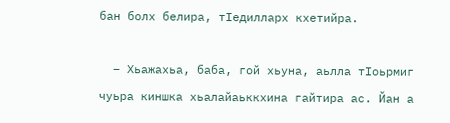бан болх белира, тIедилларх кхетийра.

  – Хьажахьа, баба, гой хьуна, аьлла тIоьрмиг чуьра киншка хьалайаьккхина гайтира ас. Йан а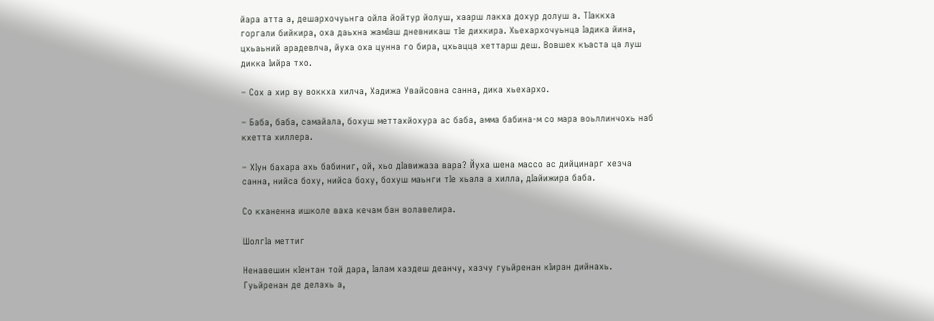йара атта а, дешархочуьнга ойла йойтур йолуш, хаарш лакха дохур долуш а. ТIаккха горгали бийкира, оха даьхна жамIаш дневникаш тIе дихкира. Хьехархочуьнца Iадика йина, цхьаьний арадевлча, йуха оха цунна го бира, цхьацца хеттарш деш. Вовшех къаста ца луш дикка Iийра тхо.

– Сох а хир ву воккха хилча, Хадижа Увайсовна санна, дика хьехархо.

– Баба, баба, самайала, бохуш меттахйохура ас баба, амма бабина-м со мара воьллинчохь наб кхетта хиллера.

– ХIун бахара ахь бабиниг, ой, хьо дIавижаза вара? Йуха шена массо ас дийцинарг хезча санна, нийса боху, нийса боху, бохуш маьнги тIе хьала а хилла, дIайижира баба.

Со кханенна ишколе ваха кечам бан волавелира.

ШолгIа меттиг

Ненавешин кIентан той дара, Iалам хаздеш деанчу, хазчу гуьйренан кIиран дийнахь. Гуьйренан де делахь а,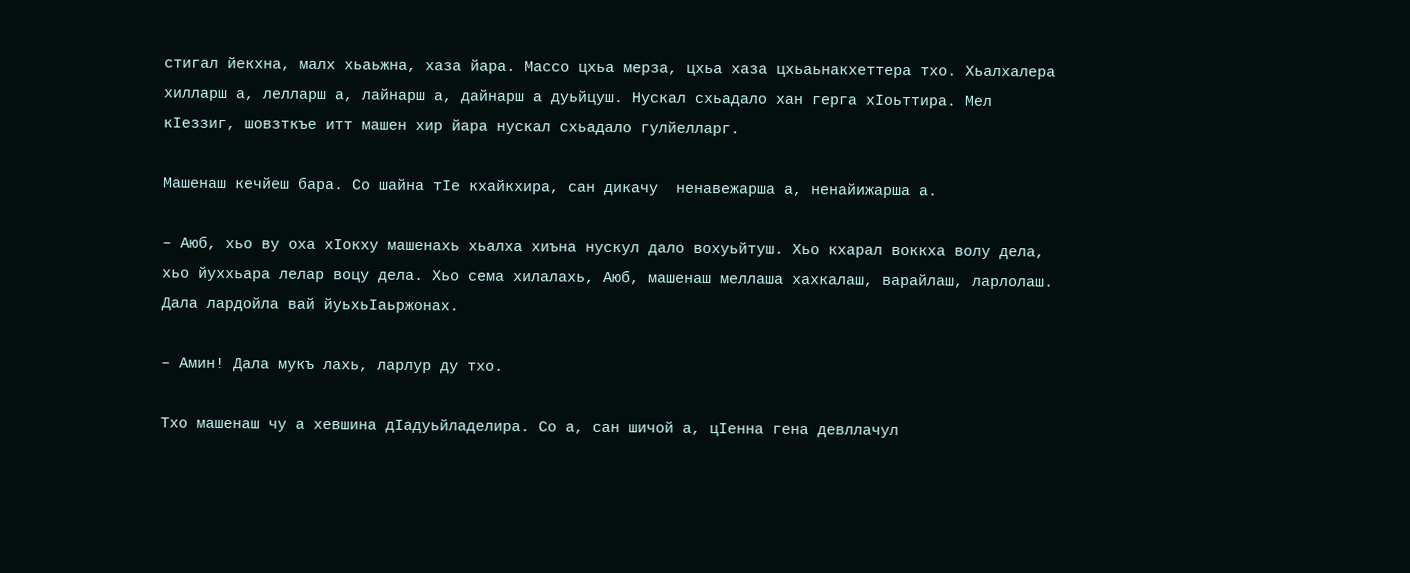стигал йекхна, малх хьаьжна, хаза йара. Массо цхьа мерза, цхьа хаза цхьаьнакхеттера тхо. Хьалхалера хилларш а, лелларш а, лайнарш а, дайнарш а дуьйцуш. Нускал схьадало хан герга хIоьттира. Мел кIеззиг, шовзткъе итт машен хир йара нускал схьадало гулйелларг.

Машенаш кечйеш бара. Со шайна тIе кхайкхира, сан дикачу  ненавежарша а, ненайижарша а.

– Аюб, хьо ву оха хIокху машенахь хьалха хиъна нускул дало вохуьйтуш. Хьо кхарал воккха волу дела, хьо йуххьара лелар воцу дела. Хьо сема хилалахь, Аюб, машенаш меллаша хахкалаш, варайлаш, ларлолаш. Дала лардойла вай йуьхьIаьржонах.

– Амин! Дала мукъ лахь, ларлур ду тхо.

Тхо машенаш чу а хевшина дIадуьйладелира. Со а, сан шичой а, цIенна гена девллачул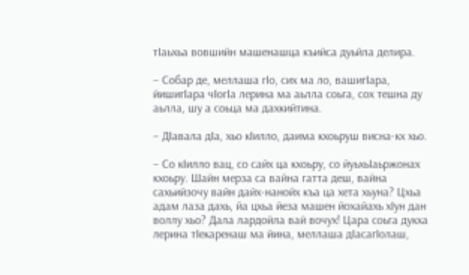тIаьхьа вовшийн машенашца къийса дуьйла делира.

– Собар де, меллаша гIо, сих ма ло, вашигIара, йишигIара чIогIа лерина ма аьлла соьга, сох тешна ду аьлла, шу а соьца ма дахкийтина.

– ДIавала дIа, хьо кIилло, даима кхоьруш висна-кх хьо.

– Со кIилло вац, со сайх ца кхоьру, со йуьхьIаьржонах кхоьру. Шайн мерза са вайна гатта деш, вайна сахьийзочу вайн дайх-нанойх къа ца хета хьуна? Цхьа адам лаза дахь, йа цхьа йеза машен йохайахь хIун дан воллу хьо? Дала лардойла вай вочух! Цара соьга дукха лерина тIекаренаш ма йина, меллаша дIасагIолаш,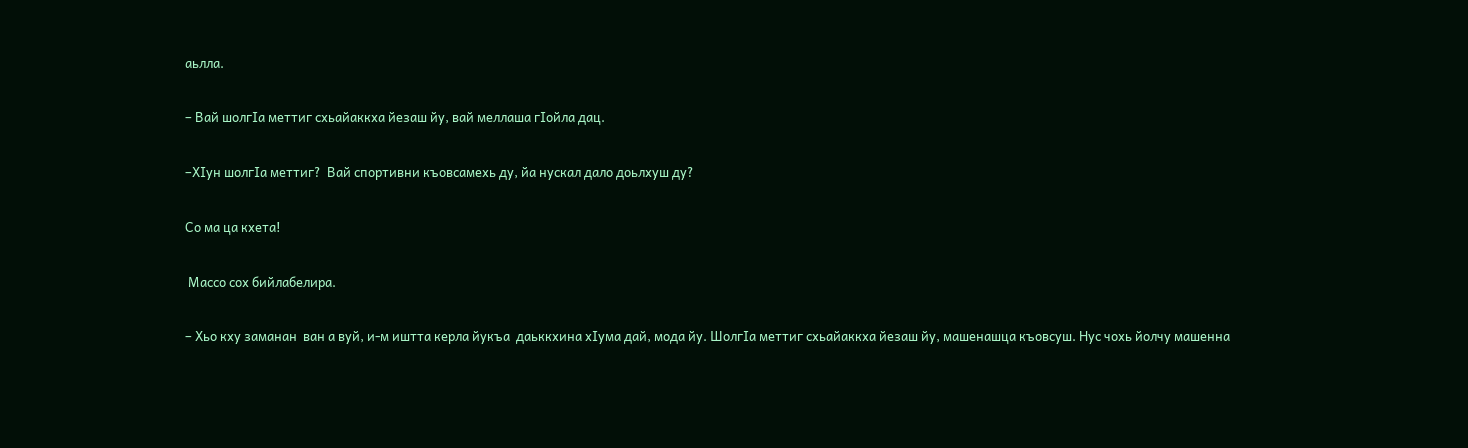аьлла.

– Вай шолгIа меттиг схьайаккха йезаш йу, вай меллаша гIойла дац.

–ХIун шолгIа меттиг?  Вай спортивни къовсамехь ду, йа нускал дало доьлхуш ду?

Со ма ца кхета!

 Массо сох бийлабелира.

– Хьо кху заманан  ван а вуй, и-м иштта керла йукъа  даьккхина хIума дай, мода йу. ШолгIа меттиг схьайаккха йезаш йу, машенашца къовсуш. Нус чохь йолчу машенна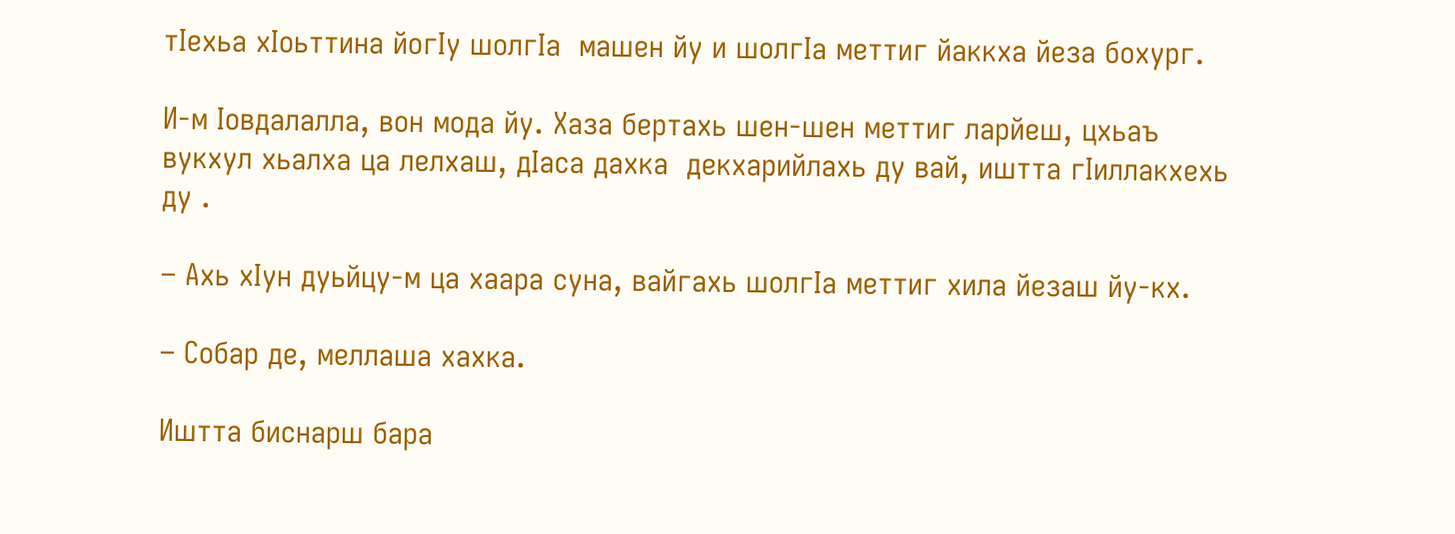тIехьа хIоьттина йогIу шолгIа  машен йу и шолгIа меттиг йаккха йеза бохург.

И-м Iовдалалла, вон мода йу. Хаза бертахь шен-шен меттиг ларйеш, цхьаъ вукхул хьалха ца лелхаш, дIаса дахка  декхарийлахь ду вай, иштта гIиллакхехь ду .

– Ахь хIун дуьйцу-м ца хаара суна, вайгахь шолгIа меттиг хила йезаш йу-кх.

– Собар де, меллаша хахка.

Иштта биснарш бара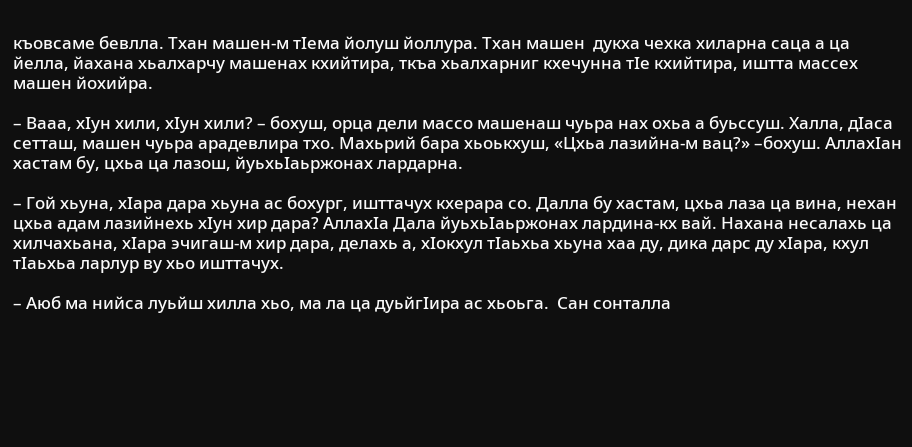къовсаме бевлла. Тхан машен-м тIема йолуш йоллура. Тхан машен  дукха чехка хиларна саца а ца йелла, йахана хьалхарчу машенах кхийтира, ткъа хьалхарниг кхечунна тIе кхийтира, иштта массех машен йохийра.

– Вааа, хIун хили, хIун хили? – бохуш, орца дели массо машенаш чуьра нах охьа а буьссуш. Халла, дIаса сетташ, машен чуьра арадевлира тхо. Махьрий бара хьоькхуш, «Цхьа лазийна-м вац?» –бохуш. АллахIан хастам бу, цхьа ца лазош, йуьхьIаьржонах лардарна.

– Гой хьуна, хIара дара хьуна ас бохург, ишттачух кхерара со. Далла бу хастам, цхьа лаза ца вина, нехан цхьа адам лазийнехь хIун хир дара? АллахIа Дала йуьхьIаьржонах лардина-кх вай. Нахана несалахь ца хилчахьана, хIара эчигаш-м хир дара, делахь а, хIокхул тIаьхьа хьуна хаа ду, дика дарс ду хIара, кхул тIаьхьа ларлур ву хьо ишттачух.

– Аюб ма нийса луьйш хилла хьо, ма ла ца дуьйгIира ас хьоьга.  Сан сонталла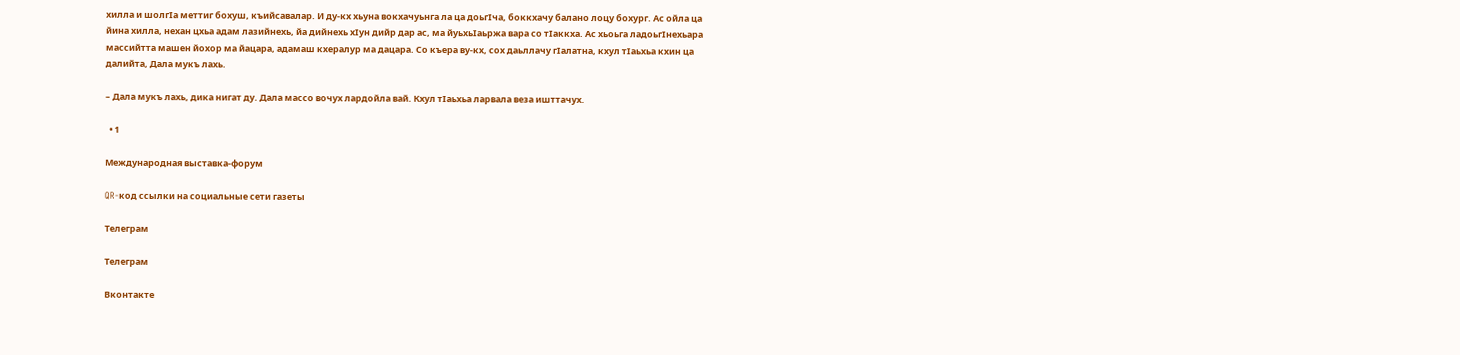хилла и шолгIа меттиг бохуш, къийсавалар. И ду-кх хьуна вокхачуьнга ла ца доьгIча, боккхачу балано лоцу бохург. Ас ойла ца йина хилла, нехан цхьа адам лазийнехь, йа дийнехь хIун дийр дар ас, ма йуьхьIаьржа вара со тIаккха. Ас хьоьга ладоьгIнехьара массийтта машен йохор ма йацара, адамаш кхералур ма дацара. Со къера ву-кх, сох даьллачу гIалатна, кхул тIаьхьа кхин ца далийта, Дала мукъ лахь.

– Дала мукъ лахь, дика нигат ду. Дала массо вочух лардойла вай. Кхул тIаьхьа ларвала веза ишттачух.

  • 1

Международная выставка-форум

QR-код ссылки на социальные сети газеты

Телеграм

Телеграм

Вконтакте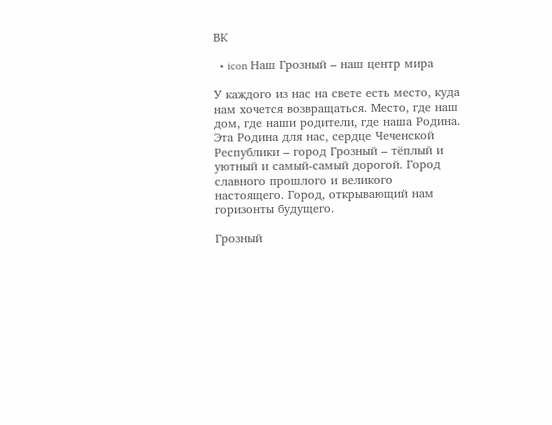ВК

  • icon Наш Грозный – наш центр мира

У каждого из нас на свете есть место, куда нам хочется возвращаться. Место, где наш дом, где наши родители, где наша Родина. Эта Родина для нас, сердце Чеченской Республики – город Грозный – тёплый и уютный и самый-самый дорогой. Город славного прошлого и великого настоящего. Город, открывающий нам горизонты будущего.

Грозный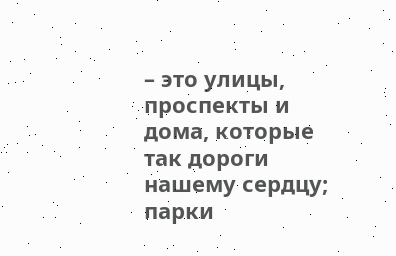– это улицы, проспекты и дома, которые так дороги нашему сердцу; парки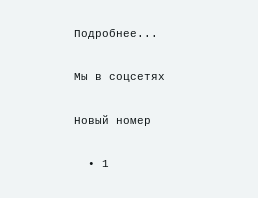Подробнее...

Мы в соцсетях

Новый номер

  • 1